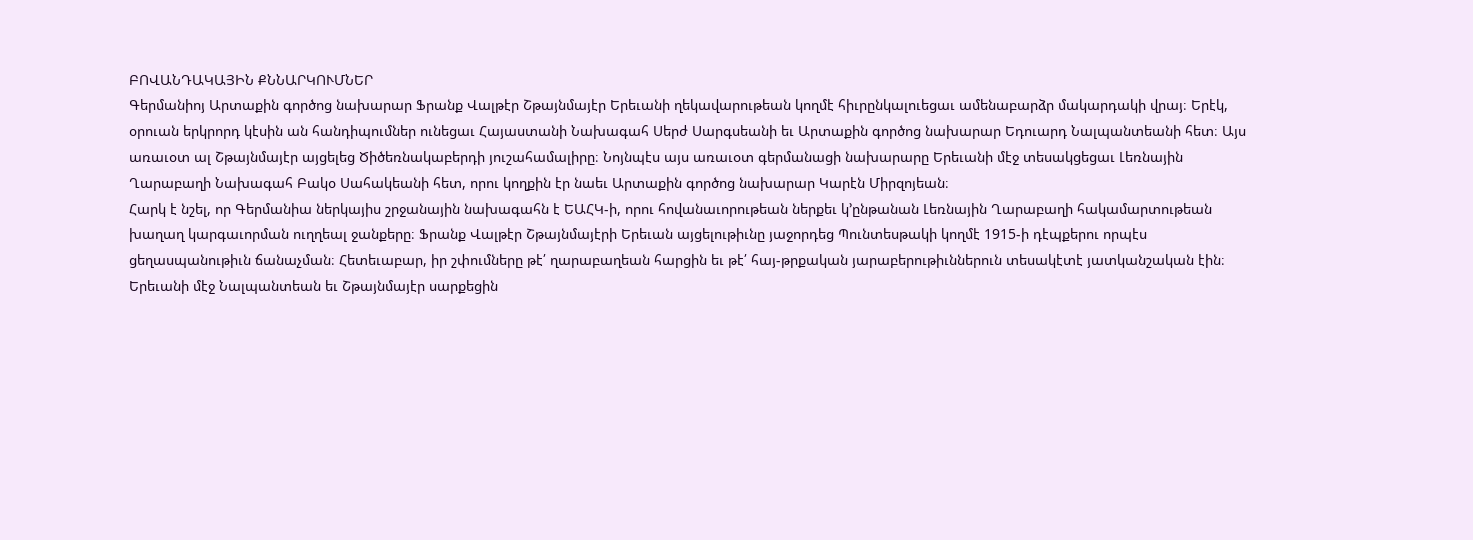ԲՈՎԱՆԴԱԿԱՅԻՆ ՔՆՆԱՐԿՈՒՄՆԵՐ
Գերմանիոյ Արտաքին գործոց նախարար Ֆրանք Վալթէր Շթայնմայէր Երեւանի ղեկավարութեան կողմէ հիւրընկալուեցաւ ամենաբարձր մակարդակի վրայ։ Երէկ, օրուան երկրորդ կէսին ան հանդիպումներ ունեցաւ Հայաստանի Նախագահ Սերժ Սարգսեանի եւ Արտաքին գործոց նախարար Եդուարդ Նալպանտեանի հետ։ Այս առաւօտ ալ Շթայնմայէր այցելեց Ծիծեռնակաբերդի յուշահամալիրը։ Նոյնպէս այս առաւօտ գերմանացի նախարարը Երեւանի մէջ տեսակցեցաւ Լեռնային Ղարաբաղի Նախագահ Բակօ Սահակեանի հետ, որու կողքին էր նաեւ Արտաքին գործոց նախարար Կարէն Միրզոյեան։
Հարկ է նշել, որ Գերմանիա ներկայիս շրջանային նախագահն է ԵԱՀԿ-ի, որու հովանաւորութեան ներքեւ կ՚ընթանան Լեռնային Ղարաբաղի հակամարտութեան խաղաղ կարգաւորման ուղղեալ ջանքերը։ Ֆրանք Վալթէր Շթայնմայէրի Երեւան այցելութիւնը յաջորդեց Պունտեսթակի կողմէ 1915-ի դէպքերու որպէս ցեղասպանութիւն ճանաչման։ Հետեւաբար, իր շփումները թէ՛ ղարաբաղեան հարցին եւ թէ՛ հայ-թրքական յարաբերութիւններուն տեսակէտէ յատկանշական էին։ Երեւանի մէջ Նալպանտեան եւ Շթայնմայէր սարքեցին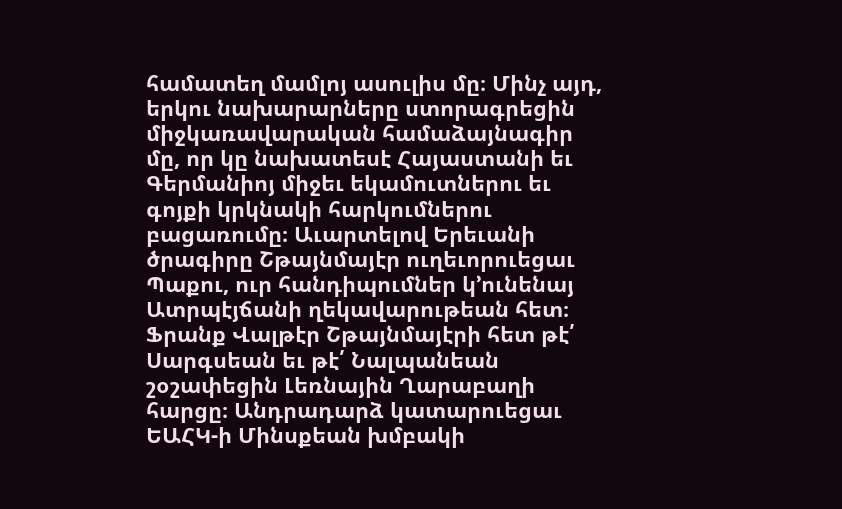համատեղ մամլոյ ասուլիս մը։ Մինչ այդ, երկու նախարարները ստորագրեցին միջկառավարական համաձայնագիր մը, որ կը նախատեսէ Հայաստանի եւ Գերմանիոյ միջեւ եկամուտներու եւ գոյքի կրկնակի հարկումներու բացառումը։ Աւարտելով Երեւանի ծրագիրը Շթայնմայէր ուղեւորուեցաւ Պաքու, ուր հանդիպումներ կ՚ունենայ Ատրպէյճանի ղեկավարութեան հետ։
Ֆրանք Վալթէր Շթայնմայէրի հետ թէ՛ Սարգսեան եւ թէ՛ Նալպանեան շօշափեցին Լեռնային Ղարաբաղի հարցը։ Անդրադարձ կատարուեցաւ ԵԱՀԿ-ի Մինսքեան խմբակի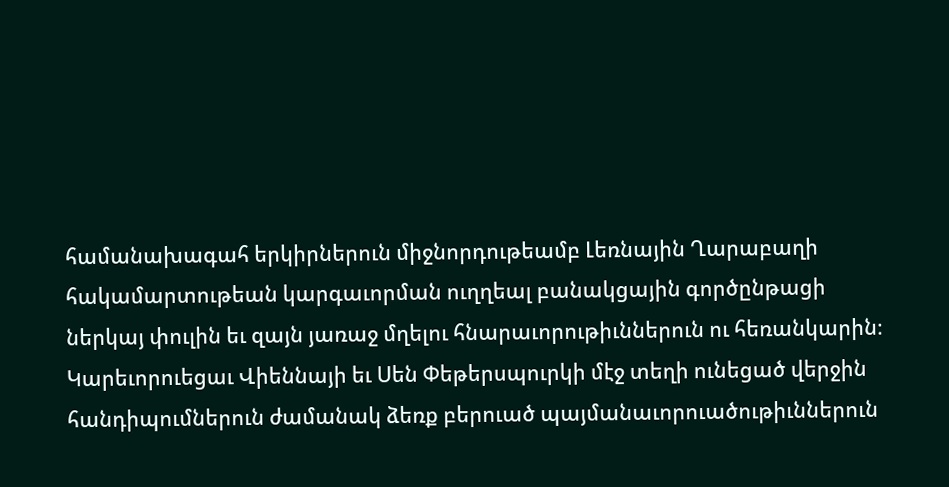համանախագահ երկիրներուն միջնորդութեամբ Լեռնային Ղարաբաղի հակամարտութեան կարգաւորման ուղղեալ բանակցային գործընթացի ներկայ փուլին եւ զայն յառաջ մղելու հնարաւորութիւններուն ու հեռանկարին։ Կարեւորուեցաւ Վիեննայի եւ Սեն Փեթերսպուրկի մէջ տեղի ունեցած վերջին հանդիպումներուն ժամանակ ձեռք բերուած պայմանաւորուածութիւններուն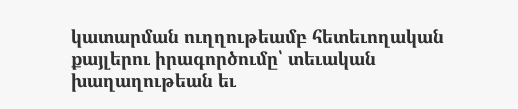կատարման ուղղութեամբ հետեւողական քայլերու իրագործումը՝ տեւական խաղաղութեան եւ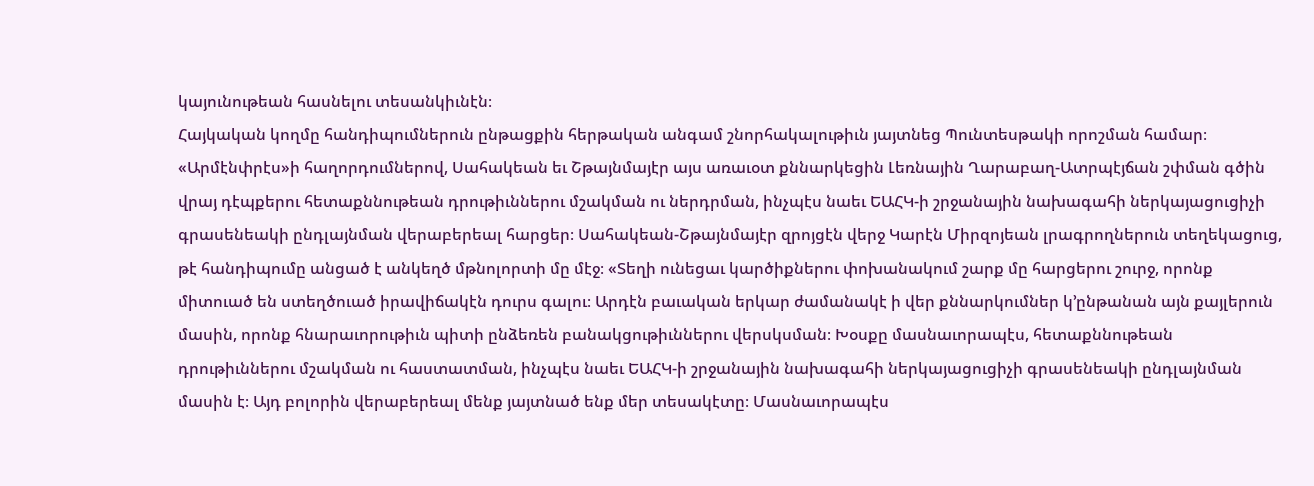կայունութեան հասնելու տեսանկիւնէն։
Հայկական կողմը հանդիպումներուն ընթացքին հերթական անգամ շնորհակալութիւն յայտնեց Պունտեսթակի որոշման համար։
«Արմէնփրէս»ի հաղորդումներով, Սահակեան եւ Շթայնմայէր այս առաւօտ քննարկեցին Լեռնային Ղարաբաղ-Ատրպէյճան շփման գծին վրայ դէպքերու հետաքննութեան դրութիւններու մշակման ու ներդրման, ինչպէս նաեւ ԵԱՀԿ-ի շրջանային նախագահի ներկայացուցիչի գրասենեակի ընդլայնման վերաբերեալ հարցեր։ Սահակեան-Շթայնմայէր զրոյցէն վերջ Կարէն Միրզոյեան լրագրողներուն տեղեկացուց, թէ հանդիպումը անցած է անկեղծ մթնոլորտի մը մէջ։ «Տեղի ունեցաւ կարծիքներու փոխանակում շարք մը հարցերու շուրջ, որոնք միտուած են ստեղծուած իրավիճակէն դուրս գալու։ Արդէն բաւական երկար ժամանակէ ի վեր քննարկումներ կ՚ընթանան այն քայլերուն մասին, որոնք հնարաւորութիւն պիտի ընձեռեն բանակցութիւններու վերսկսման։ Խօսքը մասնաւորապէս, հետաքննութեան դրութիւններու մշակման ու հաստատման, ինչպէս նաեւ ԵԱՀԿ-ի շրջանային նախագահի ներկայացուցիչի գրասենեակի ընդլայնման մասին է։ Այդ բոլորին վերաբերեալ մենք յայտնած ենք մեր տեսակէտը։ Մասնաւորապէս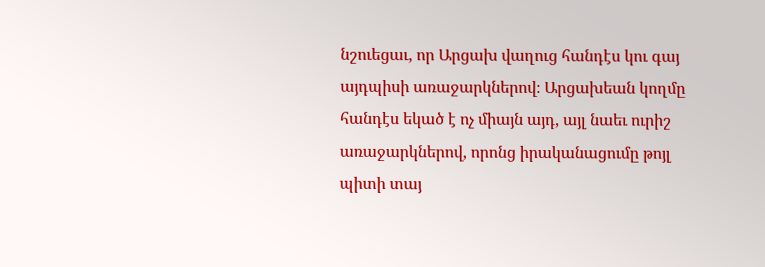նշուեցաւ, որ Արցախ վաղուց հանդէս կու գայ այդպիսի առաջարկներով։ Արցախեան կողմը հանդէս եկած է ոչ միայն այդ, այլ նաեւ ուրիշ առաջարկներով, որոնց իրականացումը թոյլ պիտի տայ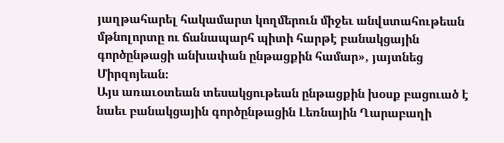յաղթահարել հակամարտ կողմերուն միջեւ անվստահութեան մթնոլորտը ու ճանապարհ պիտի հարթէ բանակցային գործընթացի անխափան ընթացքին համար», յայտնեց Միրզոյեան։
Այս առաւօտեան տեսակցութեան ընթացքին խօսք բացուած է նաեւ բանակցային գործընթացին Լեռնային Ղարաբաղի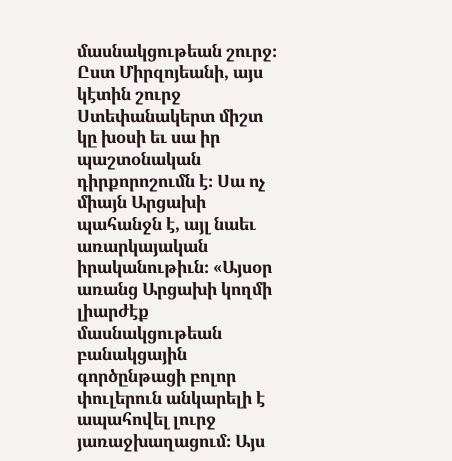մասնակցութեան շուրջ։ Ըստ Միրզոյեանի, այս կէտին շուրջ Ստեփանակերտ միշտ կը խօսի եւ սա իր պաշտօնական դիրքորոշումն է։ Սա ոչ միայն Արցախի պահանջն է, այլ նաեւ առարկայական իրականութիւն։ «Այսօր առանց Արցախի կողմի լիարժէք մասնակցութեան բանակցային գործընթացի բոլոր փուլերուն անկարելի է ապահովել լուրջ յառաջխաղացում։ Այս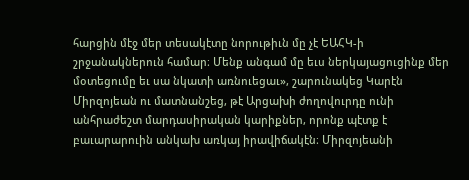հարցին մէջ մեր տեսակէտը նորութիւն մը չէ ԵԱՀԿ-ի շրջանակներուն համար։ Մենք անգամ մը եւս ներկայացուցինք մեր մօտեցումը եւ սա նկատի առնուեցաւ», շարունակեց Կարէն Միրզոյեան ու մատնանշեց, թէ Արցախի ժողովուրդը ունի անհրաժեշտ մարդասիրական կարիքներ, որոնք պէտք է բաւարարուին անկախ առկայ իրավիճակէն։ Միրզոյեանի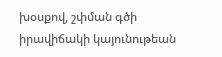խօսքով, շփման գծի իրավիճակի կայունութեան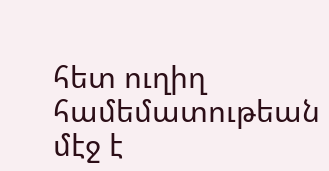հետ ուղիղ համեմատութեան մէջ է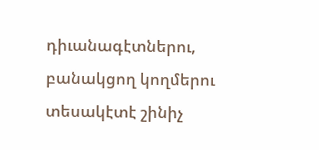դիւանագէտներու, բանակցող կողմերու տեսակէտէ շինիչ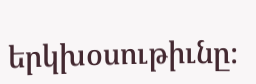երկխօսութիւնը։